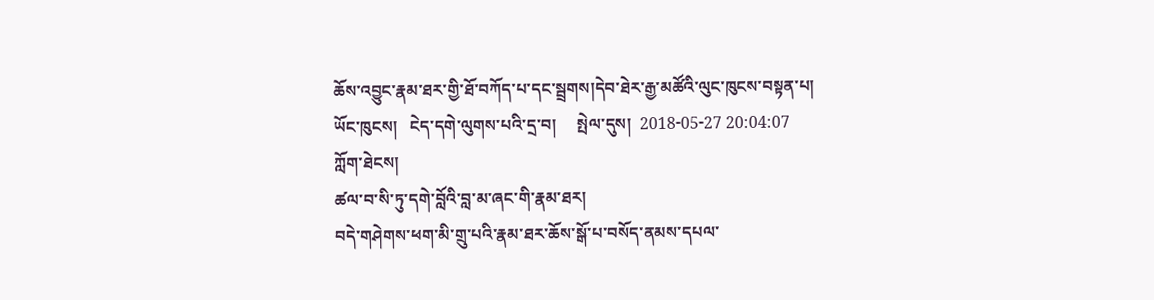ཆོས་འབྱུང་རྣམ་ཐར་གྱི་ཐོ་བཀོད་པ་དང་སྦྲགས།དེབ་ཐེར་རྒྱ་མཚོའི་ལུང་ཁུངས་བསྟན་པ།
ཡོང་ཁུངས།   ངེད་དགེ་ལུགས་པའི་དྲ་བ།     སྤེལ་དུས།  2018-05-27 20:04:07         ཀློག་ཐེངས།
ཚལ་བ་སི་ཏུ་དགེ་བློའི་བླ་མ་ཞང་གི་རྣམ་ཐར།
བདེ་གཤེགས་ཕག་མི་གྲུ་པའི་རྣམ་ཐར་ཆོས་སྒོ་པ་བསོད་ནམས་དཔལ་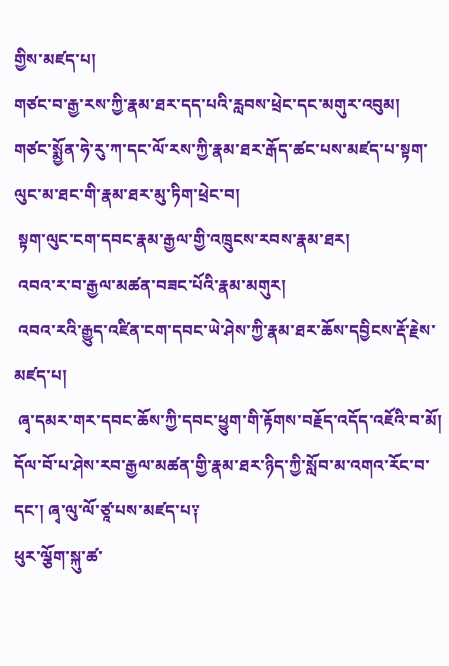གྱིས་མཛད་པ།
གཙང་བ་རྒྱ་རས་ཀྱི་རྣམ་ཐར་དད་པའི་རླབས་ཕྲེང་དང་མགུར་འབུམ།
གཙང་སྨྱོན་ཧེ་རུ་ཀ་དང་ལོ་རས་ཀྱི་རྣམ་ཐར་རྒོད་ཚང་པས་མཛད་པ་སྟག་ལུང་མ་ཐང་གི་རྣམ་ཐར་མུ་ཏིག་ཕྲེང་བ།
 སྟག་ལུང་ངག་དབང་རྣམ་རྒྱལ་གྱི་འཁྲུངས་རབས་རྣམ་ཐར།
 འབའ་ར་བ་རྒྱལ་མཚན་བཟང་པོའི་རྣམ་མགུར།
 འབའ་རའི་རྒྱུད་འཛིན་ངག་དབང་ཡེ་ཤེས་ཀྱི་རྣམ་ཐར་ཆོས་དབྱིངས་རྡོ་རྗེས་མཛད་པ།
 ཞྭ་དམར་གར་དབང་ཆོས་ཀྱི་དབང་ཕྱུག་གི་རྟོགས་བརྗོད་འདོད་འཇོའི་བ་མོ།
དོལ་བོ་པ་ཤེས་རབ་རྒྱལ་མཚན་གྱི་རྣམ་ཐར་ཉིད་ཀྱི་སློབ་མ་འགའ་རོང་བ་དང་། ཞྭ་ལུ་ལོ་ཙཱ་པས་མཛད་པ༑
ཕུར་ལྕོག་སྐུ་ཚ་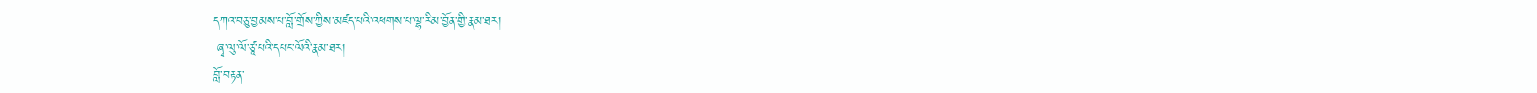དཀའ་བཅུ་བྱམས་པ་བློ་གྲོས་ཀྱིས་མཛད་པའི་འཕགས་པ་ལྷ་རིམ་བྱོན་གྱི་རྣམ་ཐར།
 ཞྭ་ལུ་ལོ་ཙཱ་པའི་དཔང་ལོའི་རྣམ་ཐར།
བློ་བརྟན་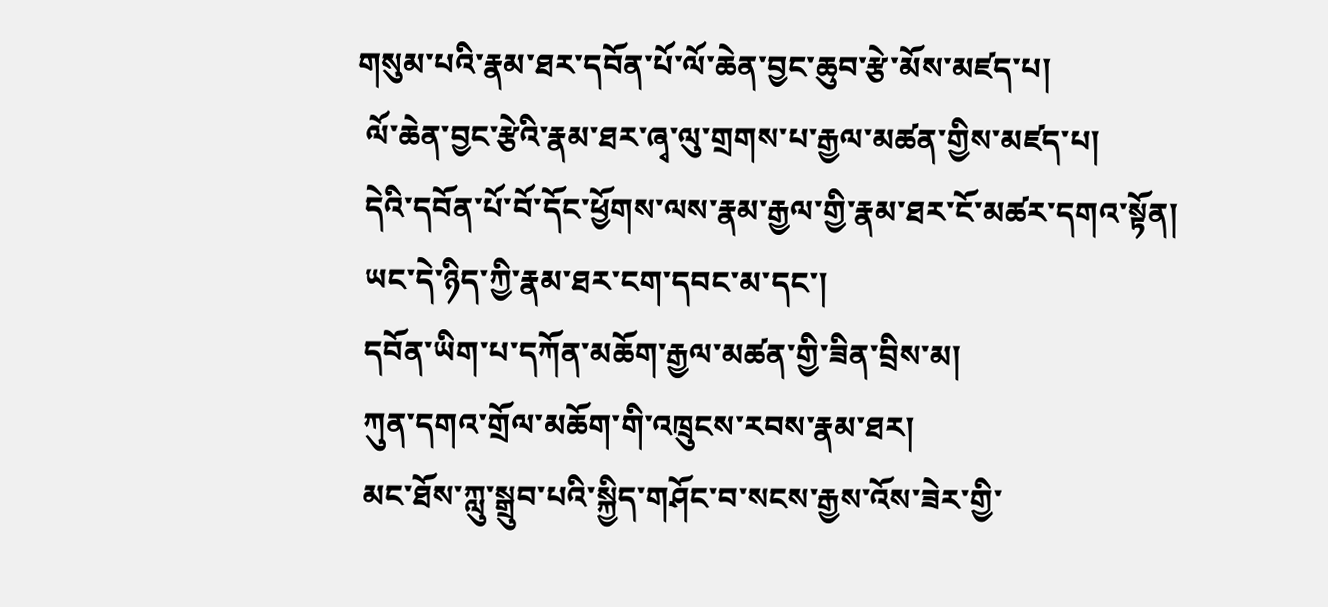གསུམ་པའི་རྣམ་ཐར་དབོན་པོ་ལོ་ཆེན་བྱང་ཆུབ་རྩེ་མོས་མཛད་པ།
 ལོ་ཆེན་བྱང་རྩེའི་རྣམ་ཐར་ཞྭ་ལུ་གྲགས་པ་རྒྱལ་མཚན་གྱིས་མཛད་པ།
 དེའི་དབོན་པོ་བོ་དོང་ཕྱོགས་ལས་རྣམ་རྒྱལ་གྱི་རྣམ་ཐར་ངོ་མཚར་དགའ་སྟོན།
 ཡང་དེ་ཉིད་ཀྱི་རྣམ་ཐར་ངག་དབང་མ་དང་།
 དབོན་ཡིག་པ་དཀོན་མཆོག་རྒྱལ་མཚན་གྱི་ཟིན་བྲིས་མ།
 ཀུན་དགའ་གྲོལ་མཆོག་གི་འཁྲུངས་རབས་རྣམ་ཐར།
 མང་ཐོས་ཀླུ་སྒྲུབ་པའི་སྐྱིད་གཤོང་བ་སངས་རྒྱས་འོས་ཟེར་གྱི་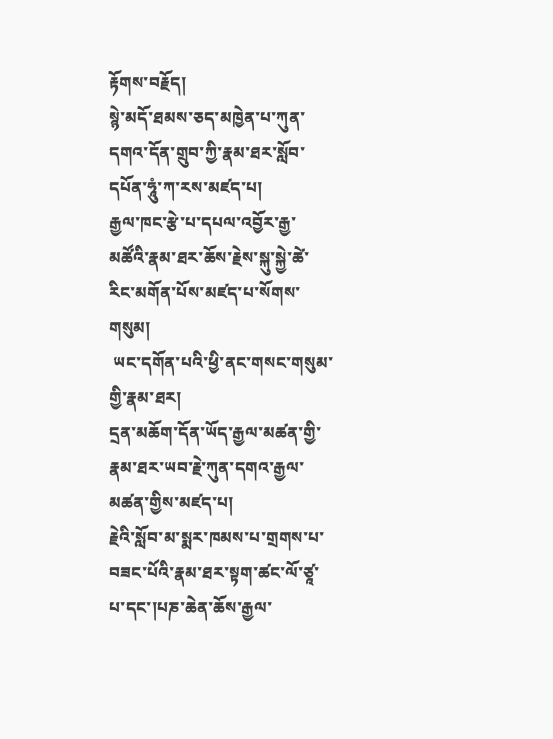རྟོགས་བརྗོད།
སྙེ་མདོ་ཐམས་ཅད་མཁྱེན་པ་ཀུན་དགའ་དོན་གྲུབ་ཀྱི་རྣམ་ཐར་སློབ་དཔོན་ཧཱུཾ་ཀ་རས་མཛད་པ།
རྒྱལ་ཁང་རྩེ་པ་དཔལ་འབྱོར་རྒྱ་མཚོའི་རྣམ་ཐར་ཆོས་རྗེས་སྐུ་སྐྱེ་ཚེ་རིང་མགོན་པོས་མཛད་པ་སོགས་གསུམ།
 ཡང་དགོན་པའི་ཕྱི་ནང་གསང་གསུམ་གྱི་རྣམ་ཐར།
དྲན་མཆོག་དོན་ཡོད་རྒྱལ་མཚན་གྱི་རྣམ་ཐར་ཡབ་རྗེ་ཀུན་དགའ་རྒྱལ་མཚན་གྱིས་མཛད་པ།
རྗེའི་སློབ་མ་སྨར་ཁམས་པ་གྲགས་པ་བཟང་པོའི་རྣམ་ཐར་སྟག་ཚང་ལོ་ཙཱ་པ་དང་།པཎ་ཆེན་ཆོས་རྒྱལ་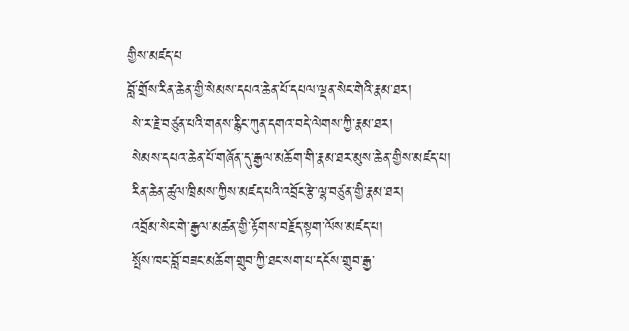གྱིས་མཛད་པ
བློ་གྲོས་རིན་ཆེན་གྱི་སེམས་དཔའ་ཆེན་པོ་དཔལ་ལྡན་སེང་གེའི་རྣམ་ཐར།
 སེ་ར་རྗེ་བཙུན་པའི་གནས་རྙིང་ཀུན་དགའ་བདེ་ལེགས་ཀྱི་རྣམ་ཐར།
 སེམས་དཔའ་ཆེན་པོ་གཞོན་དུ་རྒྱལ་མཆོག་གི་རྣམ་ཐར་མུས་ཆེན་གྱིས་མཛད་པ།
 རིན་ཆེན་ཚུལ་ཁྲིམས་ཀྱིས་མཛད་པའི་འབྲོང་རྩེ་ལྷ་བཙུན་གྱི་རྣམ་ཐར།
 འབྲོམ་སེང་གེ་རྒྱལ་མཚན་གྱི་རྟོགས་བརྗོད་སྟག་ལོས་མཛད་པ།
 སྤོས་ཁང་བློ་བཟང་མཆོག་གྲུབ་ཀྱི་ཐང་སག་པ་དངོས་གྲུབ་རྒྱ་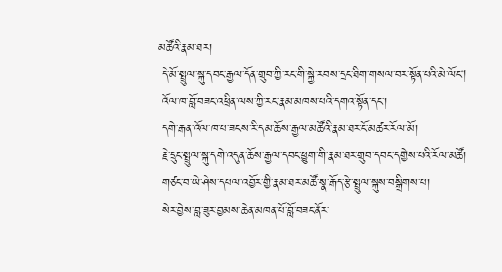མཚོའི་རྣམ་ཐར།
 དེ་མོ་སྤྲུལ་སྐུ་དབང་རྒྱལ་དོན་གྲུབ་ཀྱི་རང་གི་སྐྱེ་རབས་དྲང་ཐིག་གསལ་བར་སྟོན་པའི་མེ་ལོང།
 འོལ་ཁ་བློ་བཟང་འཕྲིན་ལས་ཀྱི་རང་རྣམ་མཁས་པའི་དགའ་སྟོན་དང་།
 དགེ་རྒན་འོལ་ཁ་པ་ཟངས་རི་དམ་ཆོས་རྒྱལ་མཚོའི་རྣམ་ཐར་ངོ་མཚར་རོལ་མོ།
 རྗེ་དྲུང་སྤྲུལ་སྐུ་དགེ་འདུན་ཆོས་རྒྱལ་དབང་ཕྱུག་གི་རྣམ་ཐར་གྲུབ་དབང་དགྱེས་པའི་རོལ་མཚོ།
 གཙང་བ་ཡེ་ཤེས་དཔལ་འབྱོར་གྱི་རྣམ་ཐར་མཚོ་སྣ་རྒོད་རྩེ་སྤྲུལ་སྐུས་བསྒྲིགས་པ།
 སེར་བྱེས་བླ་ཟུར་བྱམས་ཆེན་མཁན་པོ་བློ་བཟང་ནོར་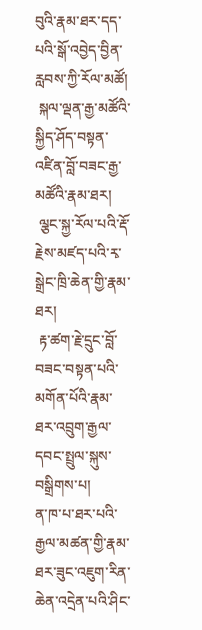བུའི་རྣམ་ཐར་དད་པའི་སྒོ་འབྱེད་བྱིན་རླབས་ཀྱི་རོལ་མཚོ།
 སྐལ་ལྡན་རྒྱ་མཚོའི་སྐྱིད་ཤོད་བསྟན་འཛིན་བློ་བཟང་རྒྱ་མཚོའི་རྣམ་ཐར།
 ལྕང་སྐྱ་རོལ་པའི་རྡོ་རྗེས་མཛད་པའི་རྭ་སྒྲེང་ཁྲི་ཆེན་གྱི་རྣམ་ཐར།
 རྟ་ཚག་རྗེ་དྲུང་བློ་བཟང་བསྟན་པའི་མགོན་པོའི་རྣམ་ཐར་འབྲུག་རྒྱལ་དབང་སྤྲུལ་སྐུས་བསྒྲིགས་པ།
ན་ཁ་པ་ཐར་པའི་རྒྱལ་མཚན་གྱི་རྣམ་ཐར་ཟུང་འཇུག་རིན་ཆེན་འདྲེན་པའི་ཤིང་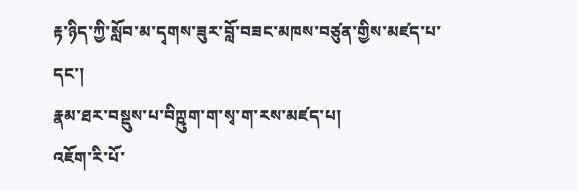རྟ་ཉིད་ཀྱི་སློབ་མ་དྭགས་ཟུར་བློ་བཟང་མཁས་བཙུན་གྱིས་མཛད་པ་དང་།
རྣམ་ཐར་བསྡུས་པ་བིཀྵུག་ག་སྭ་ག་རས་མཛད་པ།
འཇོག་རི་པོ་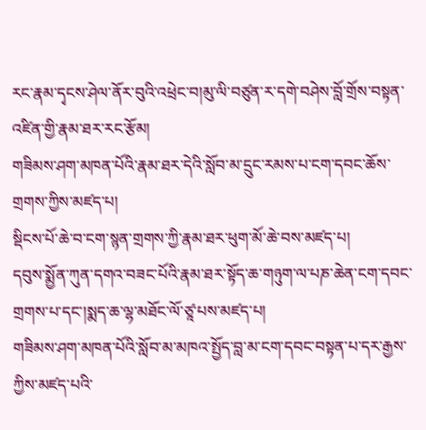རང་རྣམ་དྭངས་ཤེལ་ནོར་བུའི་འཕྲེང་བ།མུ་ལི་བཙུན་ར་དགེ་བཤེས་བློ་གྲོས་བསྟན་འཛིན་གྱི་རྣམ་ཐར་རང་རྩོམ།
གཟིམས་ཤག་མཁན་པོའི་རྣམ་ཐར་དེའི་སློབ་མ་དྲུང་རམས་པ་ངག་དབང་ཆོས་གྲགས་ཀྱིས་མཛད་པ།
སྡིངས་པོ་ཆེ་བ་ངག་སྙན་གྲགས་ཀྱི་རྣམ་ཐར་ཕུག་མོ་ཆེ་བས་མཛད་པ།
དབུས་སྨྱོན་ཀུན་དགའ་བཟང་པོའི་རྣམ་ཐར་སྟོད་ཆ་གཉུག་ལ་པཎ་ཆེན་ངག་དབང་གྲགས་པ་དང་།སྨད་ཆ་ལྷ་མཐོང་ལོ་ཙཱ་པས་མཛད་པ།
གཟིམས་ཤག་མཁན་པོའི་སློབ་མ་མཁའ་སྤྱོད་བླ་མ་ངག་དབང་བསྟན་པ་དར་རྒྱས་ཀྱིས་མཛད་པའི་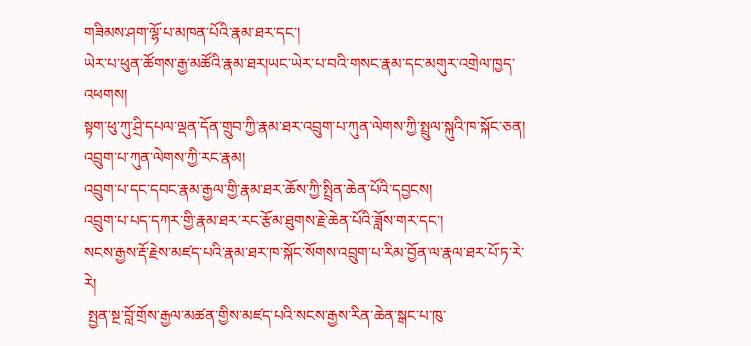གཟིམས་ཤག་ལྷོ་པ་མཁན་པོའི་རྣམ་ཐར་དང་།
ཡེར་པ་ཕུན་ཚོགས་རྒྱ་མཚོའི་རྣམ་ཐར།ཡང་ཡེར་པ་བའི་གསང་རྣམ་དང་མགུར་འགྲེལ་ཁྱད་འཕགས།
སྟག་ཕུ་ཀུ་ཤྲི་དཔལ་ལྡན་དོན་གྲུབ་ཀྱི་རྣམ་ཐར་འབྲུག་པ་ཀུན་ལེགས་ཀྱི་སྤྲུལ་སྐུའི་ཁ་སྐོང་ཅན།
འབྲུག་པ་ཀུན་ལེགས་ཀྱི་རང་རྣམ།
འབྲུག་པ་དང་དབང་རྣམ་རྒྱལ་གྱི་རྣམ་ཐར་ཆོས་ཀྱི་སྤྲིན་ཆེན་པོའི་དབྱངས།
འབྲུག་པ་པད་དཀར་གྱི་རྣམ་ཐར་རང་རྩོམ་ཐུགས་རྗེ་ཆེན་པོའི་ཟློས་གར་དང་།
སངས་རྒྱས་རྡོ་རྗེས་མཛད་པའི་རྣམ་ཐར་ཁ་སྐོང་སོགས་འབྲུག་པ་རིམ་བྱོན་ལ་རྣལ་ཐར་པོ་ཏ་རེ་རེ།
 སྤྱན་སྔ་བློ་གྲོས་རྒྱལ་མཚན་གྱིས་མཛད་པའི་སངས་རྒྱས་རིན་ཆེན་སྒང་པ་ཁུ་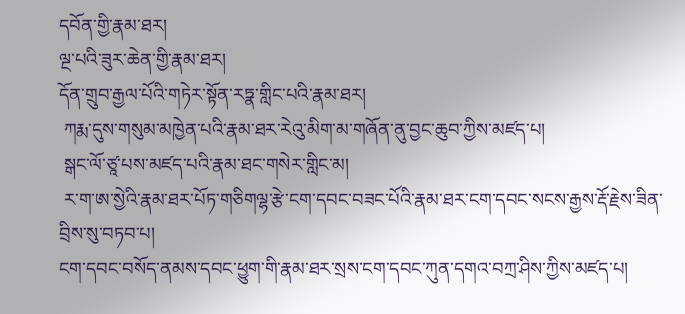དབོན་གྱི་རྣམ་ཐར།
ལྔ་པའི་ཟུར་ཆེན་གྱི་རྣམ་ཐར།
དོན་གྲུབ་རྒྱལ་པོའི་གཏེར་སྟོན་རཏྣ་གླིང་པའི་རྣམ་ཐར།
 ཀརྨ་དུས་གསུམ་མཁྱེན་པའི་རྣམ་ཐར་རེའུ་མིག་མ་གཞོན་ནུ་བྱང་ཆུབ་ཀྱིས་མཛད་པ།
 སྒང་ལོ་ཙཱ་པས་མཛད་པའི་རྣམ་ཐང་གསེར་གླིང་མ།
 ར་ག་ཨ་སྱེའི་རྣམ་ཐར་པོཏ་གཅིགལྷ་རྩེ་ངག་དབང་བཟང་པོའི་རྣམ་ཐར་ངག་དབང་སངས་རྒྱས་རྡོ་རྗེས་ཟིན་བྲིས་སུ་བཏབ་པ།
ངག་དབང་བསོད་ནམས་དབང་ཕྱུག་གི་རྣམ་ཐར་སྲས་ངག་དབང་ཀུན་དགའ་བཀྲ་ཤིས་ཀྱིས་མཛད་པ།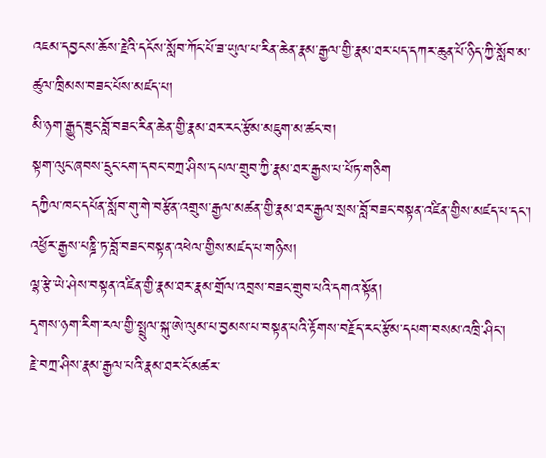འཇམ་དབྱངས་ཆོས་རྗེའི་དངོས་སློབ་ཀོང་པོ་ཟ་ཡུལ་པ་རིན་ཆེན་རྣམ་རྒྱལ་གྱི་རྣམ་ཐར་པད་དཀར་ཆུན་པོ་ཉིད་ཀྱི་སློབ་མ་ཚུལ་ཁྲིམས་བཟང་པོས་མཛད་པ།
མི་ཉག་རྒྱུད་ཟུང་བློ་བཟང་རིན་ཆེན་གྱི་རྣམ་ཐར་རང་རྩོམ་མཇུག་མ་ཚང་བ།
སྟག་ལུང་ཞབས་དྲུང་ངག་དབང་བཀྲ་ཤིས་དཔལ་གྲུབ་ཀྱི་རྣམ་ཐར་རྒྱས་པ་པོཏ་གཅིག
དཀྱིལ་ཁང་དཔོན་སློབ་གུ་གེ་བརྩོན་འགྲུས་རྒྱལ་མཚན་གྱི་རྣམ་ཐར་རྒྱལ་སྲས་བློ་བཟང་བསྟན་འཛིན་གྱིས་མཛད་པ་དང་།
འཕྱོར་རྒྱས་པཎྜི་ཏ་བློ་བཟང་བསྟན་འཕེལ་གྱིས་མཛད་པ་གཉིས།
ལྷ་རྩེ་ཡེ་ཤེས་བསྟན་འཛིན་གྱི་རྣམ་ཐར་རྣམ་གྲོལ་འབྲས་བཟང་གྲུབ་པའི་དགའ་སྟོན།
དྭགས་ཉག་རིག་རལ་གྱི་སྤྲུལ་སྐུ་ཨེ་ལུམ་པ་བྱམས་པ་བསྟན་པའི་རྟོགས་བརྗོད་རང་རྩོམ་དཔག་བསམ་འཁྲི་ཤིང་།
རྗེ་བཀྲ་ཤིས་རྣམ་རྒྱལ་པའི་རྣམ་ཐར་ངོ་མཚར་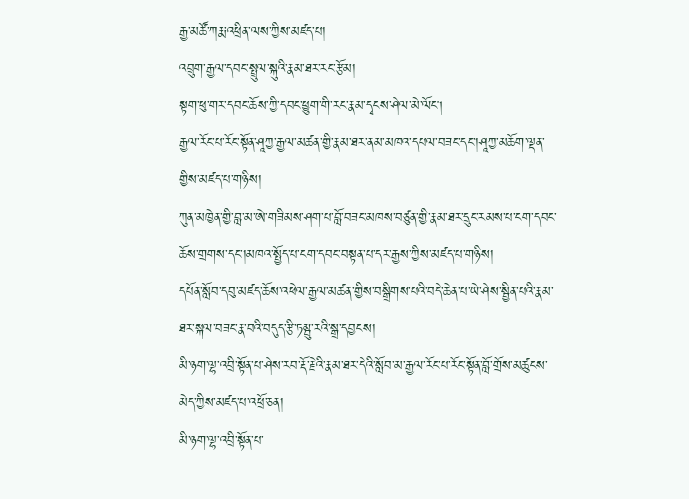རྒྱ་མཚོ་ཀརྨ་འཕྲིན་ལས་ཀྱིས་མཛད་པ།
འབྲུག་རྒྱལ་དབང་སྤྲུལ་སྐུའི་རྣམ་ཐར་རང་རྩོམ།
སྟག་ཕུ་གར་དབང་ཆོས་ཀྱི་དབང་ཕྱུག་གི་རང་རྣམ་དྭངས་ཤེལ་མེ་ལོང།
རྒྱལ་རོང་པ་རོང་སྟོན་ཤཱཀྱ་རྒྱལ་མཚན་གྱི་རྣམ་ཐར་ནམ་མཁའ་དཔལ་བཟང་དང་།ཤཱཀྱ་མཆོག་ལྡན་གྱིས་མཛད་པ་གཉིས།
ཀུན་མཁྱེན་གྱི་བླ་མ་ཨེ་གཟིམས་ཤག་པ་བློ་བཟང་མཁས་བཙུན་གྱི་རྣམ་ཐར་དྲུང་རམས་པ་ངག་དབང་ཆོས་གྲགས་དང་།མཁའ་སྤྱོད་པ་ངག་དབང་བསྟན་པ་དར་རྒྱས་ཀྱིས་མཛད་པ་གཉིས།
དཔོན་སློབ་དབུ་མཛད་ཆོས་འཕེལ་རྒྱལ་མཚན་གྱིས་བསྒྲིགས་པའི་བདེ་ཆེན་པ་ཡེ་ཤེས་སྦྱིན་པའི་རྣམ་ཐར་སྐལ་བཟང་རྣ་བའི་བདུད་རྩི་ཏམྦུ་རའི་སྒྲ་དབྱངས།
མི་ཉག་ལྷ་འབྲི་སྟོན་པ་ཤེས་རབ་རྡོ་རྗེའི་རྣམ་ཐར་དེའི་སློབ་མ་རྒྱལ་རོང་པ་རོང་སྟོན་བློ་གྲོས་མཚུངས་མེད་ཀྱིས་མཛད་པ་འཕྲོ་ཅན།
མི་ཉག་ལྷ་འབྲི་སྟོན་པ་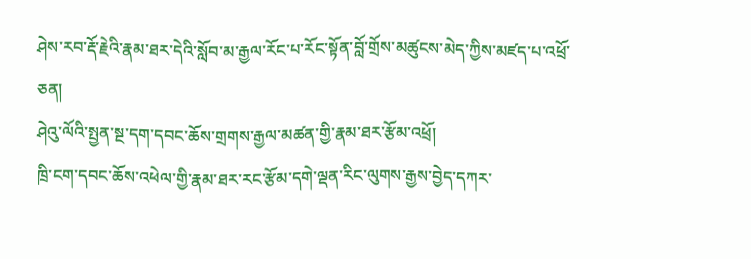ཤེས་རབ་རྡོ་རྗེའི་རྣམ་ཐར་དེའི་སློབ་མ་རྒྱལ་རོང་པ་རོང་སྟོན་བློ་གྲོས་མཚུངས་མེད་ཀྱིས་མཛད་པ་འཕྲོ་ཅན།
ཤེའུ་ལོའི་སྤྱན་སྔ་དག་དབང་ཆོས་གྲགས་རྒྱལ་མཚན་གྱི་རྣམ་ཐར་རྩོམ་འཕྲོ།
ཁྲི་ངག་དབང་ཆོས་འཕེལ་གྱི་རྣམ་ཐར་རང་རྩོམ་དགེ་ལྡན་རིང་ལུགས་རྒྱས་བྱེད་དཀར་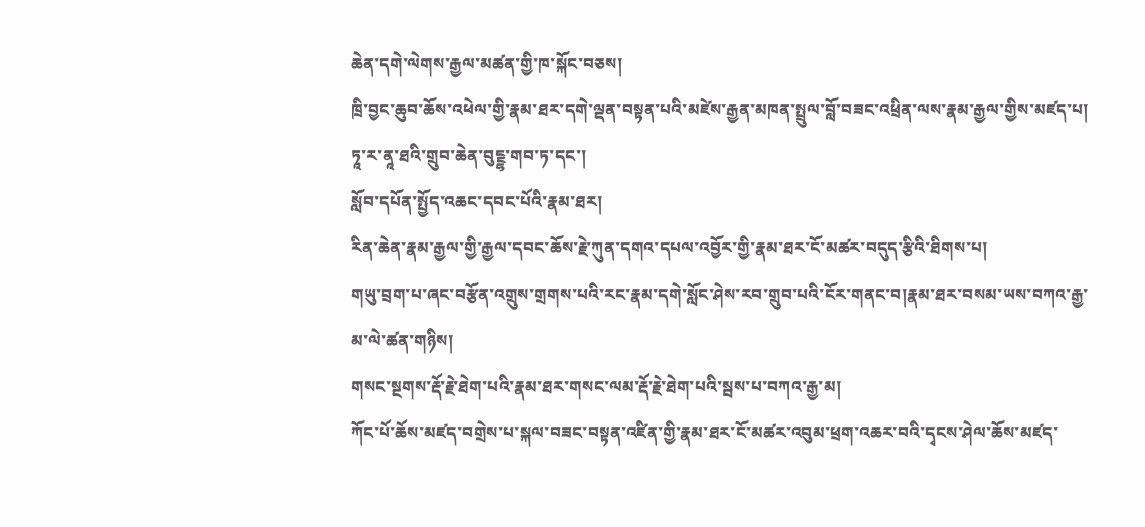ཆེན་དགེ་ལེགས་རྒྱལ་མཚན་གྱི་ཁ་སྐོང་བཅས།
ཁྲི་བྱང་ཆུབ་ཆོས་འཕེལ་གྱི་རྣམ་ཐར་དགེ་ལྡན་བསྟན་པའི་མཛེས་རྒྱན་མཁན་སྤྲུལ་བློ་བཟང་འཕྲིན་ལས་རྣམ་རྒྱལ་གྱིས་མཛད་པ།
ཏཱ་ར་ནཱ་ཐའི་གྲུབ་ཆེན་བུངྔྷ་གབ་ཏ་དང་།
སློབ་དཔོན་སྤྱོད་འཆང་དབང་པོའི་རྣམ་ཐར།
རིན་ཆེན་རྣམ་རྒྱལ་གྱི་རྒྱལ་དབང་ཆོས་རྗེ་ཀུན་དགའ་དཔལ་འབྱོར་གྱི་རྣམ་ཐར་ངོ་མཚར་བདུད་རྩིའི་ཐིགས་པ།
གཡུ་བྲག་པ་ཞང་བརྩོན་འགྲུས་གྲགས་པའི་རང་རྣམ་དགེ་སློང་ཤེས་རབ་གྲུབ་པའི་ངོར་གནང་བ།རྣམ་ཐར་བསམ་ཡས་བཀའ་རྒྱ་མ་ལེ་ཚན་གཉིས།
གསང་སྔགས་རྡོ་རྗེ་ཐེག་པའི་རྣམ་ཐར་གསང་ལམ་རྡོ་རྗེ་ཐེག་པའི་སྦས་པ་བཀའ་རྒྱ་མ།
ཀོང་པོ་ཆོས་མཛད་བགྲེས་པ་སྐལ་བཟང་བསྟན་འཛིན་གྱི་རྣམ་ཐར་ངོ་མཚར་འབུམ་ཕྲག་འཆར་བའི་དྭངས་ཤེལ་ཆོས་མཛད་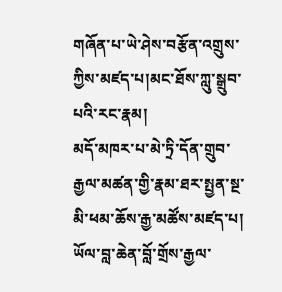གཞོན་པ་ཡེ་ཤེས་བརྩོན་འགྲུས་ཀྱིས་མཛད་པ།མང་ཐོས་ཀླུ་སྒྲུབ་པའི་རང་རྣམ།
མདོ་མཁར་པ་མེ་ཏྲི་དོན་གྲུབ་རྒྱལ་མཚན་གྱི་རྣམ་ཐར་སྤྱན་སྔ་མི་ཕམ་ཆོས་རྒྱ་མཚོས་མཛད་པ།
ཡོལ་བླ་ཆེན་བློ་གྲོས་རྒྱལ་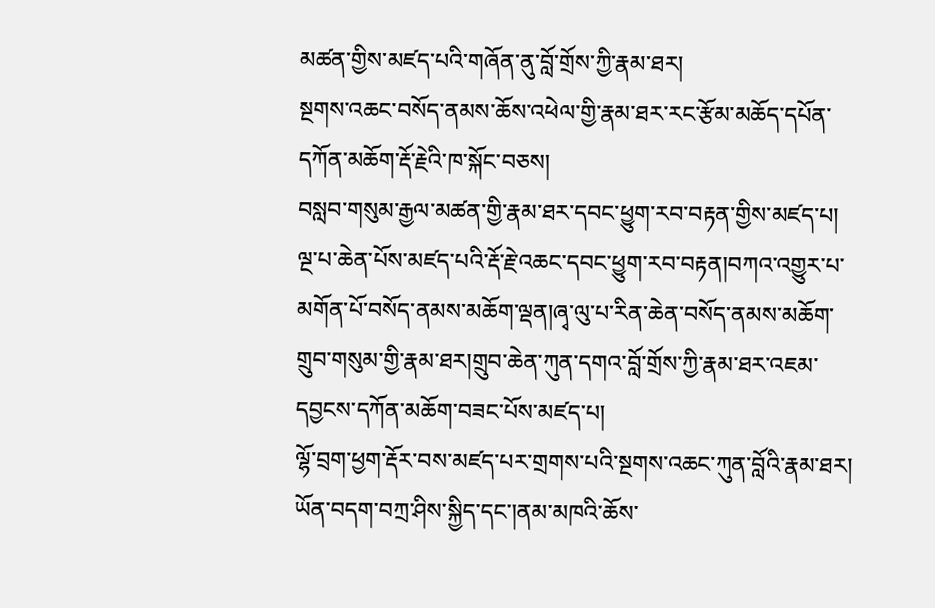མཚན་གྱིས་མཛད་པའི་གཞོན་ནུ་བློ་གྲོས་ཀྱི་རྣམ་ཐར།
སྔགས་འཆང་བསོད་ནམས་ཆོས་འཕེལ་གྱི་རྣམ་ཐར་རང་རྩོམ་མཆོད་དཔོན་དཀོན་མཆོག་རྡོ་རྗེའི་ཁ་སྐོང་བཅས།
བསླབ་གསུམ་རྒྱལ་མཚན་གྱི་རྣམ་ཐར་དབང་ཕྱུག་རབ་བརྟན་གྱིས་མཛད་པ།
ལྔ་པ་ཆེན་པོས་མཛད་པའི་རྡོ་རྗེ་འཆང་དབང་ཕྱུག་རབ་བརྟན།བཀའ་འགྱུར་པ་མགོན་པོ་བསོད་ནམས་མཆོག་ལྡན།ཞྭ་ལུ་པ་རིན་ཆེན་བསོད་ནམས་མཆོག་གྲུབ་གསུམ་གྱི་རྣམ་ཐར།གྲུབ་ཆེན་ཀུན་དགའ་བློ་གྲོས་ཀྱི་རྣམ་ཐར་འཇམ་དབྱངས་དཀོན་མཆོག་བཟང་པོས་མཛད་པ།
ལྷོ་བྲག་ཕྱག་རྡོར་བས་མཛད་པར་གྲགས་པའི་སྔགས་འཆང་ཀུན་བློའི་རྣམ་ཐར།
ཡོན་བདག་བཀྲ་ཤིས་སྐྱིད་དང་།ནམ་མཁའི་ཆོས་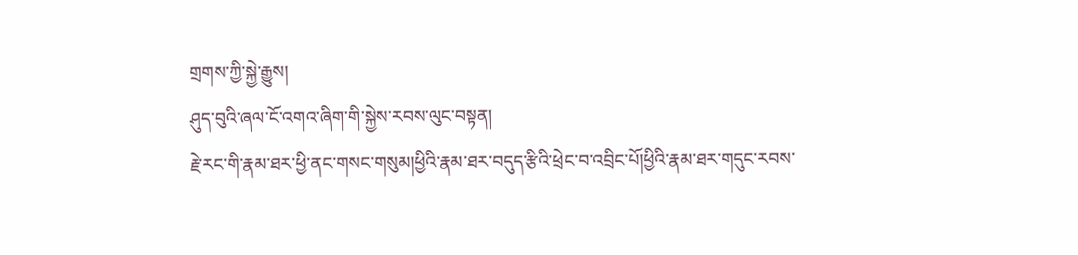གྲགས་ཀྱི་སྐྱེ་རྒྱུས།
ཤུད་བུའི་ཞལ་ངོ་འགའ་ཞིག་གི་སྐྱེས་རབས་ལུང་བསྟན།
རྗེ་རང་གི་རྣམ་ཐར་ཕྱི་ནང་གསང་གསུམ།ཕྱིའི་རྣམ་ཐར་བདུད་རྩིའི་ཕྲེང་བ་འབྲིང་པོ།ཕྱིའི་རྣམ་ཐར་གདུང་རབས་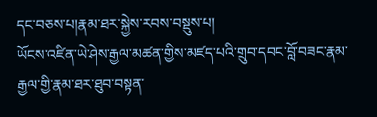དང་བཅས་པ།རྣམ་ཐར་སྐྱེས་རབས་བསྡུས་པ།
ཡོངས་འཛིན་ཡེ་ཤེས་རྒྱལ་མཚན་གྱིས་མཛད་པའི་གྲུབ་དབང་བློ་བཟང་རྣམ་རྒྱལ་གྱི་རྣམ་ཐར་ཐུབ་བསྟན་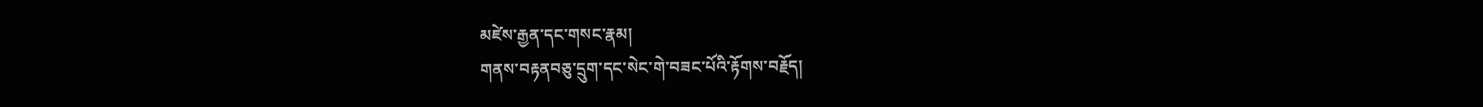མཛེས་རྒྱན་དང་གསང་རྣམ།
གནས་བརྟནབཅུ་དྲུག་དང་སེང་གེ་བཟང་པོའི་རྟོགས་བརྗོད།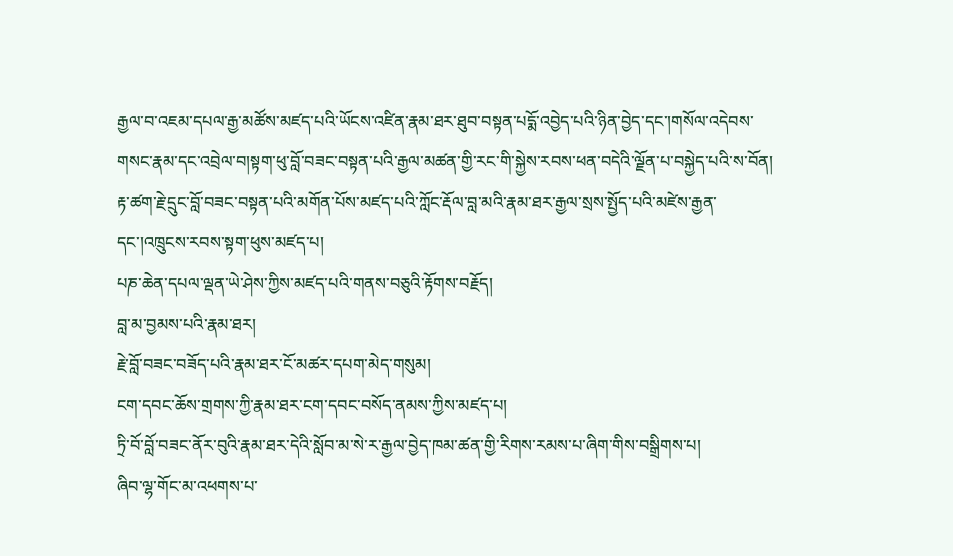རྒྱལ་བ་འཇམ་དཔལ་རྒྱ་མཚོས་མཛད་པའི་ཡོངས་འཛིན་རྣམ་ཐར་ཐུབ་བསྟན་པདྨོ་འབྱེད་པའི་ཉིན་བྱེད་དང་།གསོལ་འདེབས་གསང་རྣམ་དང་འབྲེལ་བ།སྟག་ཕུ་བློ་བཟང་བསྟན་པའི་རྒྱལ་མཚན་གྱི་རང་གི་སྐྱེས་རབས་ཕན་བདེའི་ལྗོན་པ་བསྐྱེད་པའི་ས་བོན།
རྟ་ཚག་རྗེ་དྲུང་བློ་བཟང་བསྟན་པའི་མགོན་པོས་མཛད་པའི་ཀློང་རྡོལ་བླ་མའི་རྣམ་ཐར་རྒྱལ་སྲས་སྤྱོད་པའི་མཛེས་རྒྱན་དང་།འཁྲུངས་རབས་སྟག་ཕུས་མཛད་པ།
པཎ་ཆེན་དཔལ་ལྡན་ཡེ་ཤེས་ཀྱིས་མཛད་པའི་གནས་བཅུའི་རྟོགས་བརྗོད།
བླ་མ་བྱམས་པའི་རྣམ་ཐར།
རྗེ་བློ་བཟང་བཟོད་པའི་རྣམ་ཐར་ངོ་མཚར་དཔག་མེད་གསུམ།
ངག་དབང་ཆོས་གྲགས་ཀྱི་རྣམ་ཐར་ངག་དབང་བསོད་ནམས་ཀྱིས་མཛད་པ།
ཏྲི་བོ་བློ་བཟང་ནོར་བུའི་རྣམ་ཐར་དེའི་སློབ་མ་སེ་ར་རྒྱལ་བྱེད་ཁམ་ཚན་གྱི་རིགས་རམས་པ་ཞིག་གིས་བསྒྲིགས་པ།
ཞིབ་ལྷ་གོང་མ་འཕགས་པ་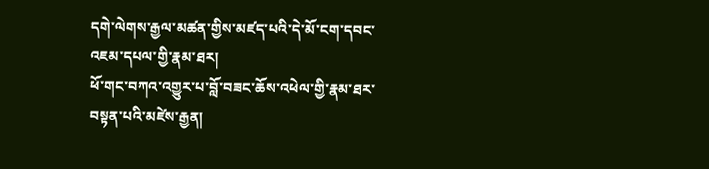དགེ་ལེགས་རྒྱལ་མཚན་གྱིས་མཛད་པའི་དེ་མོ་ངག་དབང་འཇམ་དཔལ་གྱི་རྣམ་ཐར།
ཕོ་གང་བཀའ་འགྱུར་པ་བློ་བཟང་ཆོས་འཕེལ་གྱི་རྣམ་ཐར་བསྟན་པའི་མཛེས་རྒྱན།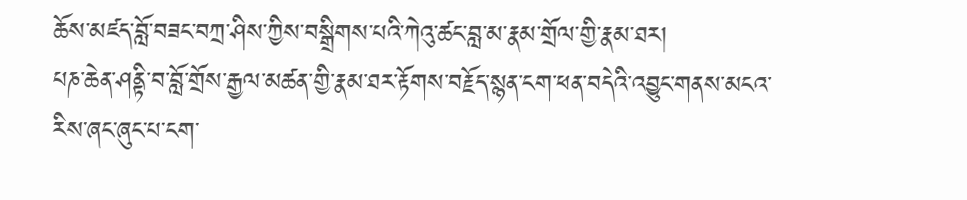ཆོས་མཛད་བློ་བཟང་བཀྲ་ཤིས་ཀྱིས་བསྒྲིགས་པའི་ཀེའུ་ཚང་བླ་མ་རྣམ་གྲོལ་གྱི་རྣམ་ཐར།
པཎ་ཆེན་ཤནྟི་བ་བློ་གྲོས་རྒྱལ་མཚན་གྱི་རྣམ་ཐར་རྟོགས་བརྗོད་སྙན་ངག་ཕན་བདེའི་འབྱུང་གནས་མངའ་རིས་ཞང་ཞུང་པ་ངག་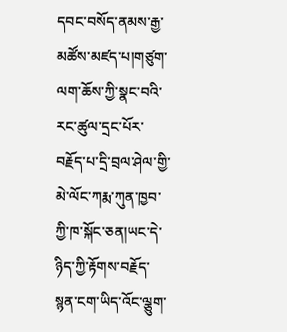དབང་བསོད་ནམས་རྒྱ་མཚོས་མཛད་པ།གཙུག་ལག་ཆོས་ཀྱི་སྣང་བའི་རང་ཚུལ་དྲང་པོར་བརྗོད་པ་དྲི་བྲལ་ཤེལ་གྱི་མེ་ལོང་ཀརྨ་ཀུན་ཁྱབ་ཀྱི་ཁ་སྐོང་ཅན།ཡང་དེ་ཉིད་ཀྱི་རྟོགས་བརྗོད་སྙན་ངག་ཡིད་འོང་ལྕུག་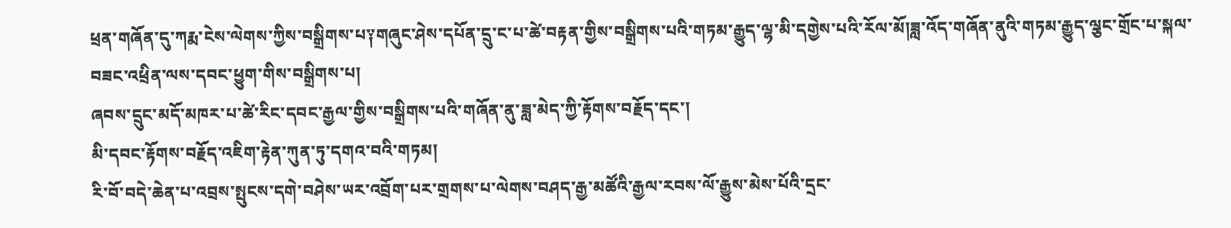ཕྲན་གཞོན་དུ་ཀརྨ་ངེས་ལེགས་ཀྱིས་བསྒྲིགས་པ༑གཞུང་ཤེས་དཔོན་དྲུ་ང་པ་ཚེ་བརྟན་གྱིས་བསྒྲིགས་པའི་གཏམ་རྒྱུད་ལྷ་མི་དགྱེས་པའི་རོལ་མོ།ཟླ་འོད་གཞོན་ནུའི་གཏམ་རྒྱུད་ལྕང་གྲོང་པ་སྐལ་བཟང་འཕྲིན་ལས་དབང་ཕྱུག་གིས་བསྒྲིགས་པ།
ཞབས་དྲུང་མདོ་མཁར་པ་ཚེ་རིང་དབང་རྒྱལ་གྱིས་བསྒྲིགས་པའི་གཞོན་ནུ་ཟླ་མེད་ཀྱི་རྟོགས་བརྗོད་དང་།
མི་དབང་རྟོགས་བརྗོད་འཇིག་རྟེན་ཀུན་ཏུ་དགའ་བའི་གཏམ།
རི་བོ་བདེ་ཆེན་པ་འབྲས་སྤུངས་དགེ་བཤེས་ཡར་འབྲོག་པར་གྲགས་པ་ལེགས་བཤད་རྒྱ་མཚོའི་རྒྱལ་རབས་ལོ་རྒྱུས་མེས་པོའི་དྲང་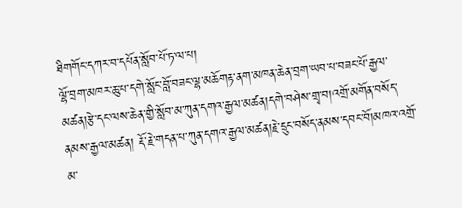ཐིགགོང་དཀར་བ་དཔོན་སློབ་པོ་ཏ་ལ་པ།
ལྷོ་བྲག་མཁར་ཆུ་པ་དགེ་སློང་བློ་བཟང་ལྷ་མཆོགརྟ་ནག་མཁན་ཆེན་བྲག་ཡབ་པ་བཟང་པོ་རྒྱལ་མཚན།རྩེ་དང་ལས་ཆེན་གྱི་སློབ་མ་ཀུན་དགའ་རྒྱལ་མཚན།དགེ་བཤེས་གྲྭ་བ།འགྲོ་མགོན་བསོད་ནམས་རྒྱལ་མཚན། རྡོ་རྗེ་གདན་པ་ཀུན་དགའ་རྒྱལ་མཚན།རྗེ་དྲུང་བསོད་ནམས་དབང་བོ།མཁའ་འགྲོ་མ་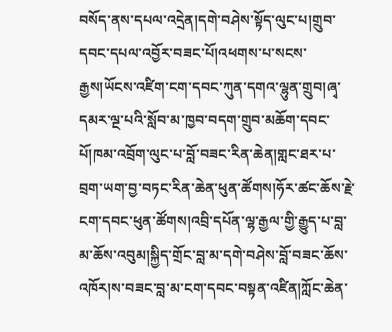བསོད་ནས་དཔལ་འདྲེན།དགེ་བཤེས་སྟོད་ལུང་པ།གྲུབ་དབང་དཔལ་འབྱོར་བཟང་པོ།འཕགས་པ་སངས་རྒྱས།ཡོངས་འཛིག་ངག་དབང་ཀུན་དགའ་ལྷུན་གྲུབ།ཞྭ་དམར་ལྔ་པའི་སློབ་མ་ཁྱབ་བདག་གྲུབ་མཆོག་དབང་པོ།ཁམ་འབྲོག་ལུང་པ་བློ་བཟང་རིན་ཆེན།གླང་ཐར་པ་བྲག་ཡག་བྱ་བཏང་རིན་ཆེན་ཕུན་ཚོགས།ཧོར་ཚང་ཆོས་རྗེ་ངག་དབང་ཕུན་ཚོགས།འབྲི་དཔོན་ལྷ་རྒྱལ་གྱི་རྒྱུད་པ་བླ་མ་ཆོས་འབུམ།སྐྱིད་གྲོང་བླ་མ་དགེ་བཤེས་བློ་བཟང་ཆོས་འཁོར།ས་བཟང་བླ་མ་ངག་དབང་བསྟན་འཛིན།ཀློང་ཆེན་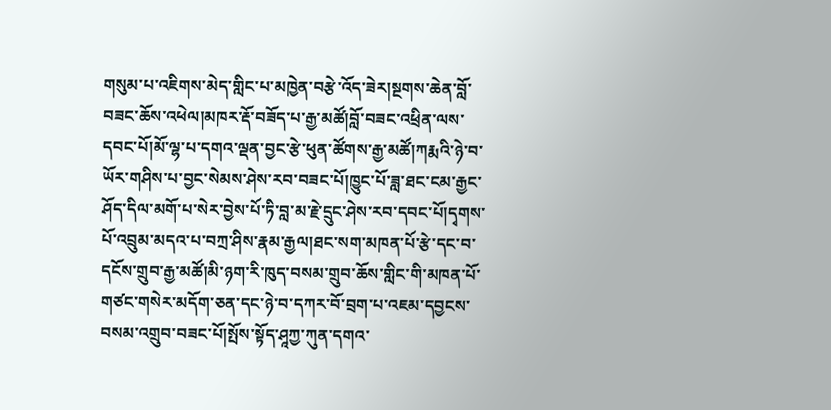གསུམ་པ་འཇིགས་མེད་གླིང་པ་མཁྱེན་བརྩེ་འོད་ཟེར།སྔགས་ཆེན་བློ་བཟང་ཆོས་འཕེལ།མཁར་རྡོ་བཟོད་པ་རྒྱ་མཚོ།བློ་བཟང་འཕྲིན་ལས་དབང་པོ།མོ་ལྷ་པ་དགའ་ལྡན་བྱང་རྩེ་ཕུན་ཚོགས་རྒྱ་མཚོ།ཀརྨའི་ཉེ་བ་ཡོར་གཤིས་པ་བྱང་སེམས་ཤེས་རབ་བཟང་པོ།ཁྱུང་པོ་ཟླ་ཐང་ངམ་རྒྱང་ཤོད་དིལ་མགོ་པ་སེར་བྱེས་པོ་ཏི་བླ་མ་རྗེ་དྲུང་ཤེས་རབ་དབང་པོ།དྭགས་པོ་འབྲུམ་མདའ་པ་བཀྲ་ཤིས་རྣམ་རྒྱལ།ཐང་སག་མཁན་པོ་རྩེ་དང་བ་དངོས་གྲུབ་རྒྱ་མཚོ།མི་ཉག་རི་ཁུད་བསམ་གྲུབ་ཆོས་གླིང་གི་མཁན་པོ་གཙང་གསེར་མདོག་ཅན་དང་ཉེ་བ་དཀར་བོ་བྲག་པ་འཇམ་དབྱངས་བསམ་འགྲུབ་བཟང་པོ།སྤོས་སྟོད་ཤཱཀྱ་ཀུན་དགའ་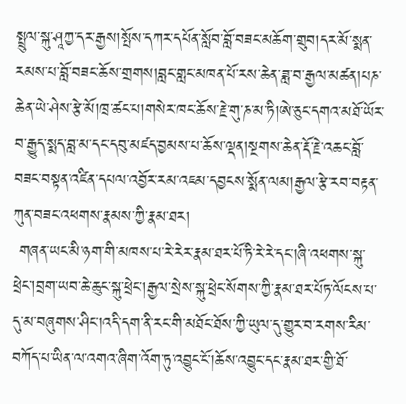སྤྲུལ་སྐུ་ཤཱཀྱ་དར་རྒྱས།སྤོས་དཀར་དཔོན་སློབ་བློ་བཟང་མཆོག་གྲུབ།དར་མོ་སྨན་རམས་པ་བློ་བཟང་ཆོས་གྲགས།བླང་གླང་མཁན་པོ་རས་ཆེན་ཟླ་བ་རྒྱལ་མཚན།པཎ་ཆེན་ཡེ་ཤེས་རྩེ་མོ།ཁྲ་ཚང་པ།གསེར་ཁང་ཆོས་རྗེ་གུ་ཎ་མ་ཏི།ཨེ་ཅུང་དགའ་མཐོ་ཡོར་བ་རྒྱུད་སྨད་བླ་མ་དང་དབུ་མཛད་བྱམས་པ་ཆོས་ལྡན།སྔགས་ཆེན་རྡོ་རྗེ་འཆང་བློ་བཟང་བསྟན་འཛིན་དཔལ་འབྱོར་རམ་འཇམ་དབྱངས་སྨོན་ལམ།རྒྱལ་རྩེ་རབ་བརྟན་ཀུན་བཟང་འཕགས་རྣམས་ཀྱི་རྣམ་ཐར།
 གཞན་ཡང་མི་ཉག་གི་མཁས་པ་རེ་རེར་རྣམ་ཐར་པོ་ཏི་རེ་རེ་དང་།ཞི་འཕགས་སྐུ་ཕྲེང་།བྲག་ཡབ་ཆེ་ཆུང་སྐུ་ཕྲེང་།རྒྱལ་སྲེས་སྐུ་ཕྲེང་སོགས་ཀྱི་རྣམ་ཐར་པོཏ་ལོངས་པ་དུ་མ་བཞུགས་ཤིང་།འདི་དག་ནི་རང་གི་མཐོང་ཐོས་ཀྱི་ཡུལ་དུ་གྱུར་བ་རགས་རིམ་བཀོད་པ་ཡིན་ལ་འགའ་ཞིག་འོག་ཏུ་འབྱུང་ངོ།ཆོས་འབྱུང་དང་རྣམ་ཐར་གྱི་ཐོ་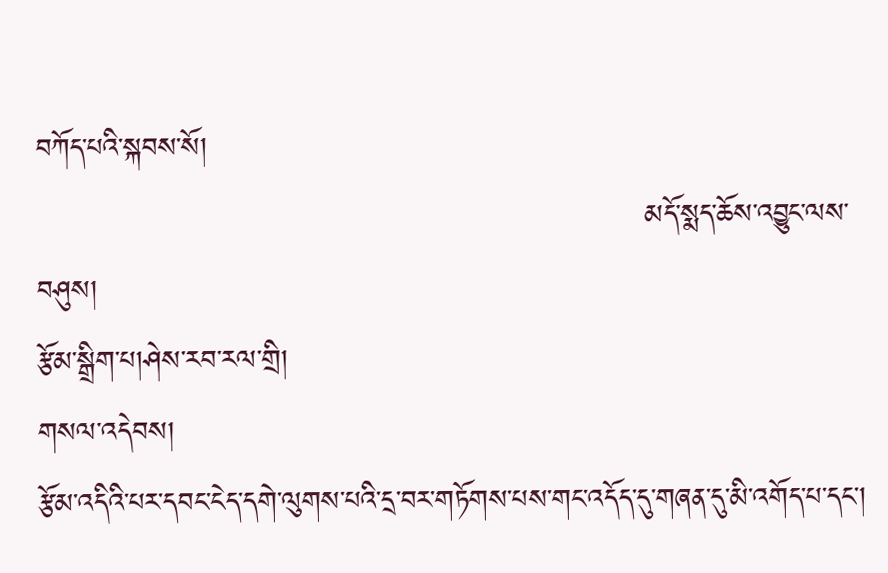བཀོད་པའི་སྐབས་སོ།
                                                             མདོ་སྨད་ཆོས་འབྱུང་ལས་བཤུས།
རྩོམ་སྒྲིག་པ།ཤེས་རབ་རལ་གྲི།
གསལ་འདེབས།
རྩོམ་འདིའི་པར་དབང་ངེད་དགེ་ལུགས་པའི་དྲ་བར་གཏོགས་པས་གང་འདོད་དུ་གཞན་དུ་མི་འགོད་པ་དང་།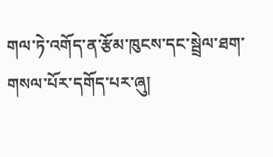གལ་ཏེ་འགོད་ན་རྩོམ་ཁུངས་དང་སྦྲེལ་ཐག་གསལ་པོར་དགོད་པར་ཞུ།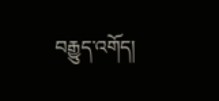བརྒྱུད་འགོད།